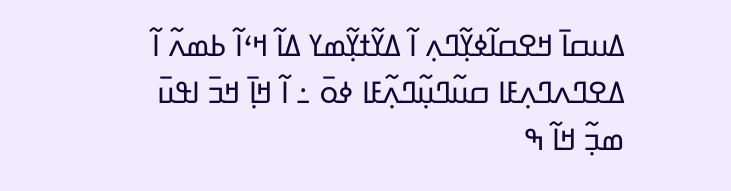ߡߎߛߊ߫ ߞߐߛߊ߬ߦߌ߲߬ߣߍ߲ ߊ߬ ߡߌ߬ߙߌ߲߬ߘߌ ߡߊ߬ ߞߵߊ߬ ߕߘߍ߬ ߊ߬ ߡߐߣߍߣߍ߲ߓߊ ߛߎ߬ߣߎ߲߬ߣߍ߲߬ߓߊ ߦߋ߫ ߸ ߊ߬ ߞߊ߲߫ ߞߏ߫ ߊߟߎ߫ ߘߏ߲߬ ߞߊ߬ ߒ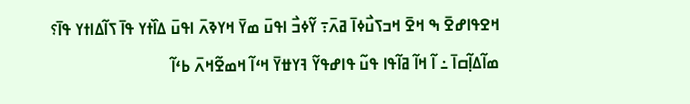ߞߐߟߊߝߐ߫ ߒ ߞߐ߫ ߞߏߖߎ߯ߦߊ߫ ߥߍ߫߹ ߌ߬ߦߏ߯ ߊߟߎ߫ ߘߌ߫ ߞߌߢߍ߫ ߊߟߎ߫ ߡߊ߰ߙߌ ߟߊ߫ ߖߊ߬ߡߊߙߌ ߟߊ߫؟ ߘߊ߬ߡߊ߲߬ߛߊ߫ ߸ ߊ߬ ߞߊ߬ ߥߊ߬ߟߊ ߟߎ߬ ߟߊߝߟߌ߬ ߔߌߚߌ߫ ߞߵߊ߬ ߞߘߐ߬ߞߍ߫ ߕߵߊ߬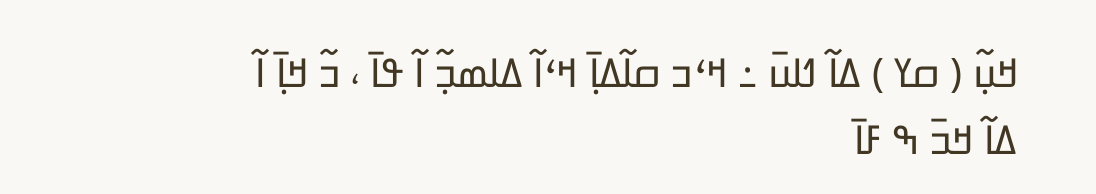ߞߎ߲߬ ( ߛߌ ) ߡߊ߬ ߗߊߎ߫ ߸ ߞߵߏ ߛߊ߬ߡߊ߲߫ ߞߵߊ߬ ߡߊߘߏ߲߬ ߊ߬ ߟߊ߫ ، ߏ߬ ߞߊ߲߫ ߊ߬ ߡߊ߬ ߞߏ߫ ߒ ߓߊ߫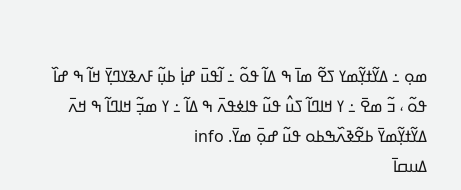ߘߋ߲ ߸ ߡߌ߬ߙߌ߲߬ߘߌ ߖߐ߬ ߘߊ߫ ߒ ߡߊ߬ ߟߋ߬ ߸ ߊ߬ߟߎ߫ ߝߊ߲߭ ߕߎ߲߬ ߓߍߢߌߣߌ߲߫ ߞߊ߬ ߒ ߝߊ߰ ߟߋ߬ ، ߏ߬ ߘߐ߫ ߸ ߌ ߞߊߣߊ߬ ߖߎ߮ ߟߎ߬ ߟߊߦߟߍ߫ ߒ ߡߊ߬ ߸ ߌ ߘߏ߲߬ ߞߊߣߊ߬ ߒ ߞߍ߫ ߡߌ߬ߙߌ߲߬ߘߌ߫ ߕߐ߬ߢߍ߰ߒߕߋ ߟߎ߬ ߝߋ߲߫ ߘߌ߫. info
ߡߎߛߊ߫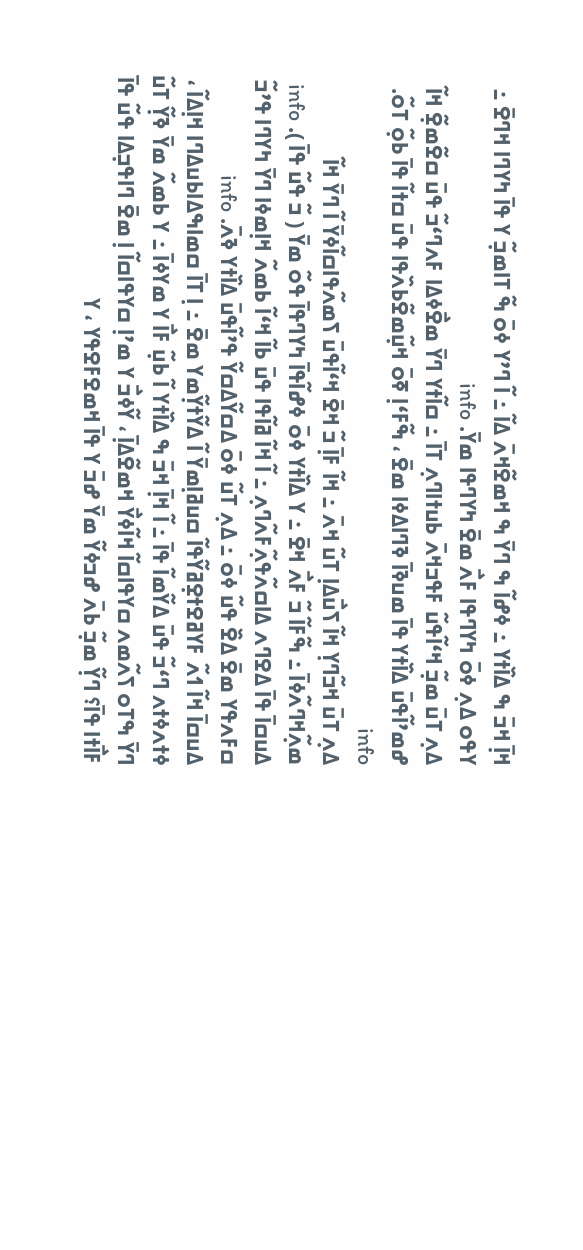ߞߊ߲߫ ߞߏ߫ ߒ ߡߊ߰ߙߌ ߸ ߦߝߊ߬ ߒ ߣߌ߫ ߒ ߞߘߐ߬ߞߍ߫ ߡߊ߬ ߸ ߊ߬ ߣߴߌ ߦߋ߫ ߒ߬ ߠߊߘߏ߲߬ ߌ ߟߊ߫ ߤߌߣߊ ߞߣߐ߫ ߸ ߌߟߋ ߡߍ߲ ߦߋ߫ ߤߌߣߟߊ ߓߍ߯ ߘߐ߫ ߤߌߣߟߊ ߘߌ߫. info
ߡߍ߲ ߠߎ߫ ߘߏ߲߬ ߞߵߊ߬ߟߎ߬ ߓߟߏߞߍ߫ ߕߎߙߊߣߍ߲ ߠߊ߫ ߸ ߛߊ߬ߙߌ ߣߌ߫ ߘߐ߯ߦߡߊ ߓߍߣߵߏ߬ ߟߎ߫ ߛߐ߬ߘߐ߲߬ ߞߊ߬ ߝߘߴߊ߬ߟߎ߫ ߡߊ߰ߙߌ ߟߊ߫ ߘߎߢߊ߫ ߢߣߊߡߦߊ ߘߐ߫ ، ߒ߬ߓߵߊ߲ ߧߋ߫ ߞߎ߲߬ߘߐ߬ߕߍ߰ߟߊ ߟߎ߫ ߛߙߊ߬ ߟߊ߫ ߕߋ߲߬ ߠߋ߬. info
ߡߍ߲ ߠߎ߫ ߞߏ߬ߣߌ߲ ߞߊ߬ ߖߎ߯ߡߊ߲ ߠߎ߬ ߞߍ߫ ߸ ߞߊ߬ ߓߊ߲߫ ߏ߬ ߞߐ߫ ߞߵߊ߬ߟߎ߫ ߖߘߍ߬ߟߊߛߊ߬ߦߌ߫ ߊ߬ ߣߌ߫ ߞߊ߬ ߘߍ߲߬ߞߣߍ߬ߦߊ߫ ߸ ߒ߬ߓߊ߬ ߏ߬ ߓߍ߯ ߞߐ߫ ߸ ߌ ߡߊ߰ߙߌ ߦߋ߫ ߦߝߊ߬ߟߊ߫ ߤߌߣߟߊ߫ ߟߋ߬ ߘߌ߫ ( ߏ߬ ߟߎ߬ ߟߊ߫ ). info
ߡߎߛߊ߫ ߟߊ߫ ߡߐߣߍ ߡߊߛߍ߬ߟߍ߲߬ߓߍ߬ߣߍ߲ ߸ ߊ߬ ߞߊ߬ ߥߊ߬ߟߊ ߟߎ߫ ߕߊ߬ ߞߵߊ߬ ߕߘߍ߬ ߞߊ߲ߘߦߊ ߣߌ߫ ߤߌߣߊ ߟߴߏ߬ ߛߓߍߟߌ ߘߐ߫ ߡߐ߰ ߟߎ߬ ߦߋ߫ ߸ ߡߍ߲ ߠߎ߬ ߦߋ߫ ߡߛߌ߬ߡߛߌ߬ ߟߴߊ߬ߟߎ߫ ߡߊ߰ߙߌ ߢߍ߫. info
ߡߎߛߊ߫ ߞߊ߬ ߗߍ߬ ߓߌߥߐߙߐ߲ߥߌ߬ߟߊ߬ ߛߎߥߊ߲ߘߌ߫ ߊ߬ ߡߌ߬ߙߌ߲߬ߘߌ ߘߐ߫ ߸ ߊ߲ ߠߊ߫ ߛߘߊߒߡߊߕߎߡߣߊ ߞߊ߲ߡߊ߬ ، ߦߙߍߦߙߍ ߣߵߏ߬ ߟߎ߫ ߡߌ߬ߘߊ߬ ߟߊ߫ ߸ ߊ߬ ߞߊ߲߫ ߞߏ߫ ߒ ߡߊ߰ߙߌ ߊ߬ ߕߎ߲߬ ߓߊ߯ ߌ ߘߌߦߊ߫ ߸ ߌ ߕߘߍ߬ ߘߌ߫ ߢߌ߲߬ ߠߎ߬ ߣߌ߫ ߒߠߋ ߖߍ߬ߘߍ ߛߌߟߊߛߊ߬ ߞߊ߬ߦߌ߯ ߞߘߐ߬ߡߊ߲߫ ، ߌ߬ߦߏ߯ ߌ ߘߴߊ߲ ߛߌߟߊߛߊ߬ ߊ߲ ߘߐ߫ ߣߊߟߏ߲ߡߊ ߟߎ߬ ߟߊ߫ ߓߊ߯ߙߊ ߟߊ߫؟ ߣߌ߲߬ ߘߏ߲߬ ߕߍ߫ ߝߏߦߌ߬ ߘߌ߫ ߝߏ߫ ߌ ߟߊ߫ ߞߘߐߓߐߟߌ ، ߌ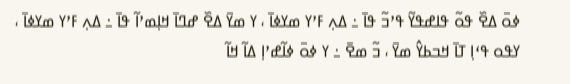ߦߋ߫ ߡߐ߰ ߟߋ߬ ߟߊߝߟߌ߬ ߟߴߏ߬ ߟߊ߫ ߸ ߡߍ߲ ߓߴߌ ߘߌߦߊ߫ ، ߌ ߘߌ߫ ߡߐ߰ ߝߣߊ߫ ߞߊ߲ߘߴߊ߬ ߟߊ߫ ߸ ߡߍ߲ ߓߴߌ ߘߌߦߊ߫ ، ߌߟߋ ߟߵߊ߲ ߠߊ߫ ߞߏߕߌ߮ ߘߌ߫ ، ߏ߬ ߘߐ߫ ߸ ߌ ߦߋ߫ ߦߊ߬ߝߴߊ߲ ߡߊ߬ ߞߊ߬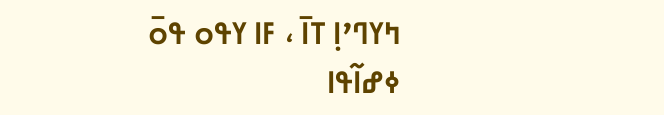ߤߌߣߴߊ߲ ߠߊ߫ ، ߓߊ ߌߟߋ ߟߋ߫ ߦߝߊ߬ߟߊ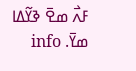ߓߍ߯ ߘߐ߫ ߢߌ߬ߡߊ ߘߌ߫. info